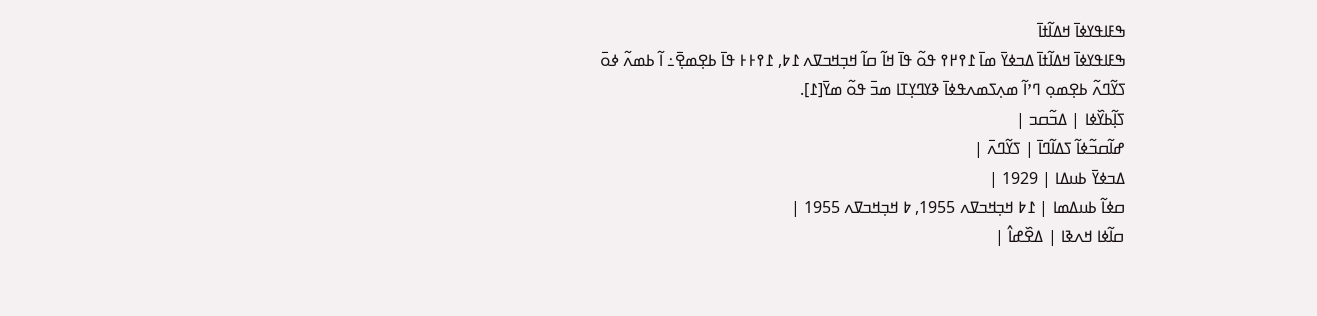ߒߓߊߟߌߦߊ߫ ߞߡߊ߬ߙߊ߫
ߒߓߊߟߌߦߊ߫ ߞߡߊ߬ߙߊ߫ ߡߏߦߌ߫ ߘߊ߫ ߁߉߂߉ ߟߋ߬ ߟߊ߫ ߞߊ߬ ߛߊ߬ ߞߏ߲ߞߏߜߍ ߁߈, ߁߉߅߅ ߟߊ߫ ߕߐ߲ߘߐ߲߫߸ ߊ߬ ߕߘߍ߬ ߦߋ߫ ߖߌ߬ߣߍ߬ ߕߐ߲ߘߋ߲ ߣߴߊ߬ ߘߍ߲ߖߘߍߟߦߊ߫ ߢߌߣߌ߲ߠߊ ߘߏ߫ ߟߋ߬ ߘߌ߫[߁].
ߖߊ߲߬ߕߌ߰ߦߊ | ߡߏ߬ߛߏ |
ߝߊ߬ߛߏ߬ߦߊ߬ ߖߡߊ߬ߣߊ߫ | ߖߌ߬ߣߍ߫ |
ߡߏߦߌ߫ ߕߎߡߊ | 1929 |
ߛߦߊ߬ ߕߎߡߘߊ | ߁߈ ߞߏ߲ߞߏߜߍ 1955, ߈ ߞߏ߲ߞߏߜߍ 1955 |
ߛߊ߬ߦߊ ߞߍߢߊ | ߡߐ߰ߝߊ߮ |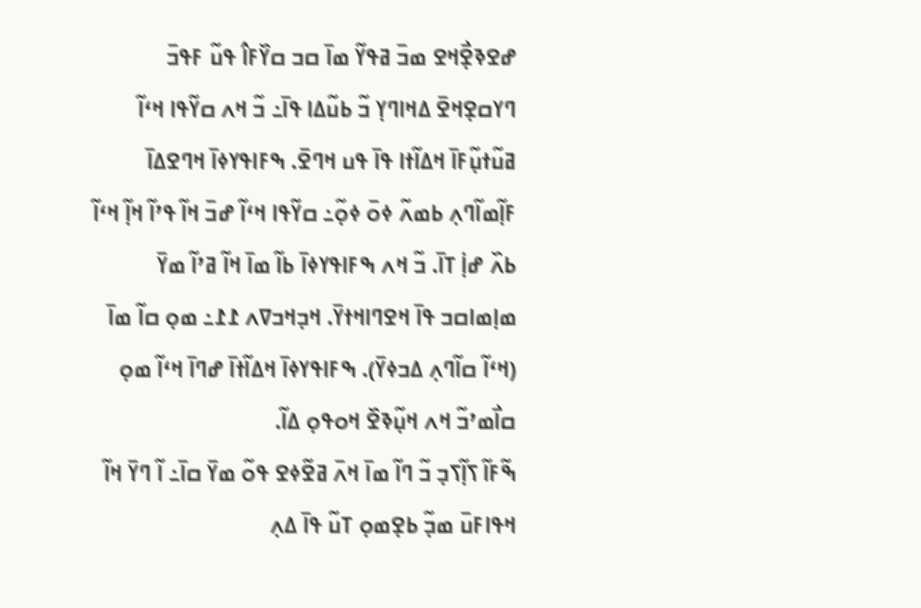ߝߐߢߐ߲߯ߞߐ ߘߏ߫ ߥߟߌ߬ ߘߊ߫ ߛߏ ߛߌ߰ߓߊ߮ ߟߎ߬ ߓߟߏ߫ ߣߌߛߐ߲ߞߐ߫ ߡߞߊߣߌ߲ ߏ߬ ߕߎ߬ߡߊ ߟߊ߫߸ ߏ߬ ߞߍ ߛߌ߬ߟߊ ߞߵߊ߬ ߥߎ߬ߙߎ߲߬ߓߊ߫ ߞߡߊ߬ߙߊ ߟߊ߫ ߟߎ ߞߣߐ߫. ߒߓߊߟߌߦߊ߫ ߞߣߐߡߊ߫ ߓߊ߲߬ߘߊ߬ߣߍ߲ ߕߘߍ߬ ߦߋ߫ ߦߋ߲߬߸ ߛߌ߬ߟߊ ߞߵߊ߬ ߝߏ߫ ߞߊ߬ ߟߴߊ߬ ߞߊ߲߬ ߞߵߊ߬ ߕߍ߰ ߝߊ߲߭ ߠߊ߫. ߏ߬ ߞߍ ߒߓߊߟߌߦߊ߫ ߕߊ߬ ߘߊ߫ ߞߊ߬ ߥߴߊ߬ ߘߌ߫ ߘߊ߲ߘߊߛߏ ߟߊ߫ ߞߐߣߊߞߙߌ߫. ߞߏ߲ߞߏߜߍ ߁߁߸ ߘߋ߲ ߛߊ߬ ߘߊ߫ (ߞߵߊ߬ ߛߊ߬ߣߍ߲ ߡߏߦߌ߫). ߒߓߊߟߌߦߊ߫ ߞߡߊ߬ߙߊ߫ ߝߣߊ߫ ߞߵߊ߬ ߘߋ߲ ߛߊ߯ߘߴߏ߬ ߞߍ ߞߎ߲߬ߢߐ߰ ߞߋߟߋ߲ ߡߊ߬.
ߒ߬ߓߊ߬ ߖߊ߲߬ߖߏ߲ ߏ߬ ߣߊ߬ ߘߊ߫ ߞߍ߫ ߥߐ߬ߦߐ ߟߋ߬ ߘߌ߫ ߛߊ߫߸ ߊ߬ ߣߌ߫ ߞߊ߬ ߞߟߊߓߎ߫ ߘߏ߲߬ ߕߐ߲ߘߋ߲ ߠߎ߬ ߟߊ߫ ߡߍ߲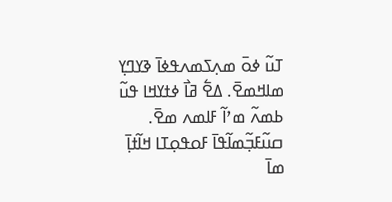ߠߎ߬ ߦߋ߫ ߘߍ߲ߖߘߍߟߦߊ߫ ߢߌߣߌ߲ ߘߊߞߘߐ߫. ߡߐ߱ ߥߊ߯ ߦߙߌߞߊ ߟߎ߬ ߕߘߍ߬ ߘߴߊ߬ ߓߊߘߍ ߘߐ߫. ߛߎ߬ߓߏ߲߬ߘߊ߬ߟߊ߫ ߓߋߟߋ߲ߠߊ ߞߊ߬ߙߊ߲߫ ߘߊ߫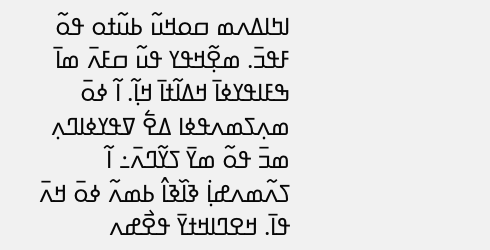ߊߤߊߡߍߘ ߛߋߞߎ߬ ߕߎ߬ߙߋ ߟߋ߬ ߓߟߏ߫. ߘߐ߲߬ߞߟߌ ߟߎ߬ ߛߓߍ߫ ߘߊ߫ ߒߓߊߟߌߦߊ߫ ߞߡߊ߬ߙߊ߫ ߞߊ߲߬. ߊ߬ ߦߋ߫ ߘߍ߲ߖߘߍߟߦߊ ߡߐ߱ ߜߟߌߦߊߣߍ߲ ߘߏ߫ ߟߋ߬ ߘߌ߫ ߖߌ߬ߣߍ߫߸ ߊ߬ ߖߍ߬ߘߍߝߊ߲߭ ߢߊ߰ߢߊ߮ ߕߘߍ߬ ߦߋ߫ ߞߍ߫ ߟߊ߫. ߞߐߣߊߞߙߌ߫ ߟߐ߯ߝߍ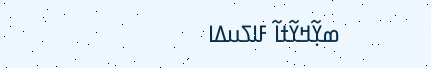ߘߌ߲߬ߞߌ߬ߙߊ߬ ߓߊߖߎߡߊ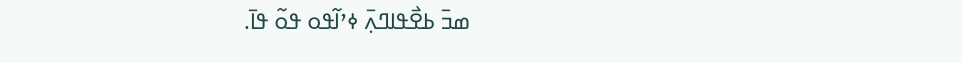ߘߏ߫ ߕߐ߯ߟߊߣߍ߲߫ ߦߴߊ߬ߟߋ ߟߋ߬ ߟߊ߫.